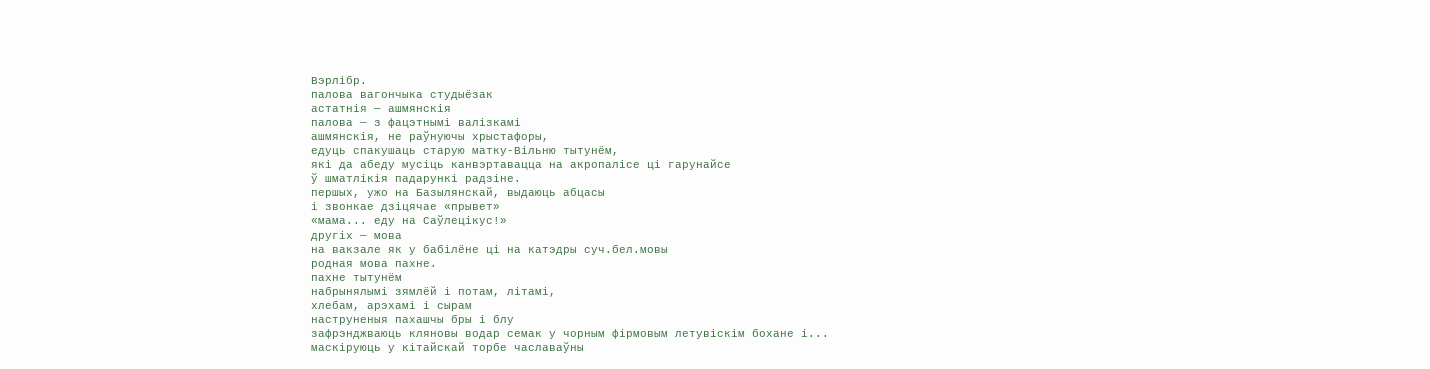Вэрлібр.
палова вагончыка студыёзак
астатнія — ашмянскія
палова — з фацэтнымі валізкамі
ашмянскія, не раўнуючы хрыстафоры,
едуць спакушаць старую матку-Вільню тытунём,
які да абеду мусіць канвэртавацца на акропалісе ці гарунайсе
ў шматлікія падарункі радзіне.
першых, ужо на Базылянскай, выдаюць абцасы
і звонкае дзіцячае «прывет»
«мама... еду на Саўлецікус!»
другіх — мова
на вакзале як у бабілёне ці на катэдры суч.бел.мовы
родная мова пахне.
пахне тытунём
набрынялымі зямлёй і потам, літамі,
хлебам, арэхамі і сырам
наструненыя пахашчы бры і блу
зафрэнджваюць кляновы водар семак у чорным фірмовым летувіскім бохане і...
маскіруюць у кітайскай торбе чаславаўны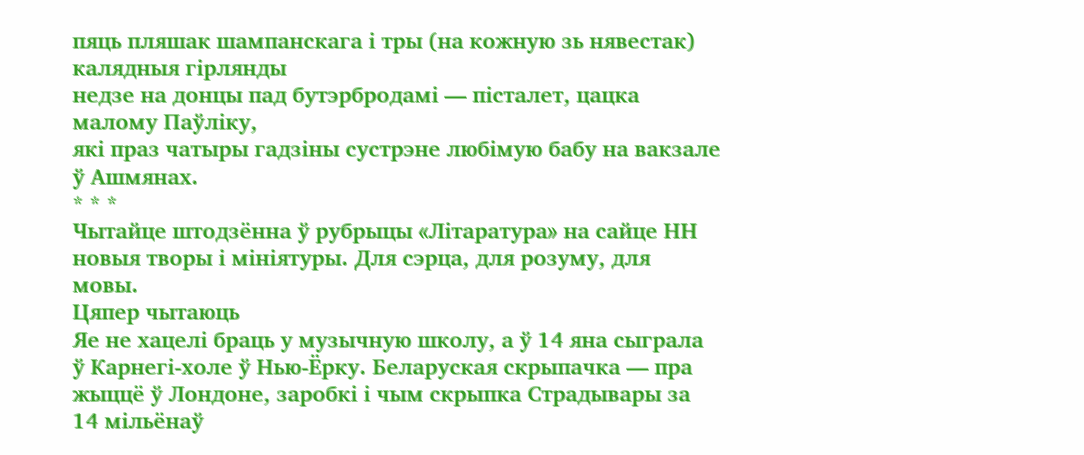пяць пляшак шампанскага і тры (на кожную зь нявестак) калядныя гірлянды
недзе на донцы пад бутэрбродамі — пісталет, цацка малому Паўліку,
які праз чатыры гадзіны сустрэне любімую бабу на вакзале ў Ашмянах.
* * *
Чытайце штодзённа ў рубрыцы «Літаратура» на сайце НН новыя творы і мініятуры. Для сэрца, для розуму, для мовы.
Цяпер чытаюць
Яе не хацелі браць у музычную школу, а ў 14 яна сыграла ў Карнегі-холе ў Нью-Ёрку. Беларуская скрыпачка — пра жыццё ў Лондоне, заробкі і чым скрыпка Страдывары за 14 мільёнаў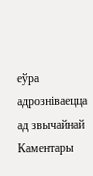еўра адрозніваецца ад звычайнай
Каментары